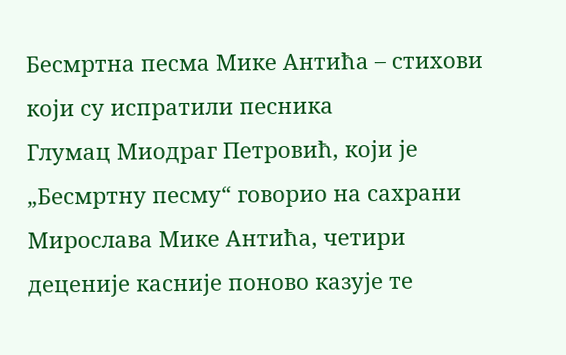Бесмртна песма Мике Антића – стихови који су испратили песника
Глумац Миодраг Петровић, који је „Бесмртну песму“ говорио на сахрани Мирослава Мике Антића, четири деценије касније поново казује те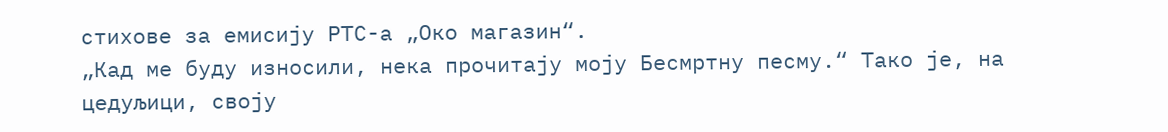стихове за емисију РТС-а „Око магазин“.
„Кад ме буду износили, нека прочитају моју Бесмртну песму.“ Тако је, на цедуљици, своју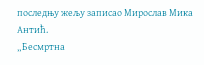последњу жељу записао Мирослав Мика Антић.
„Бесмртна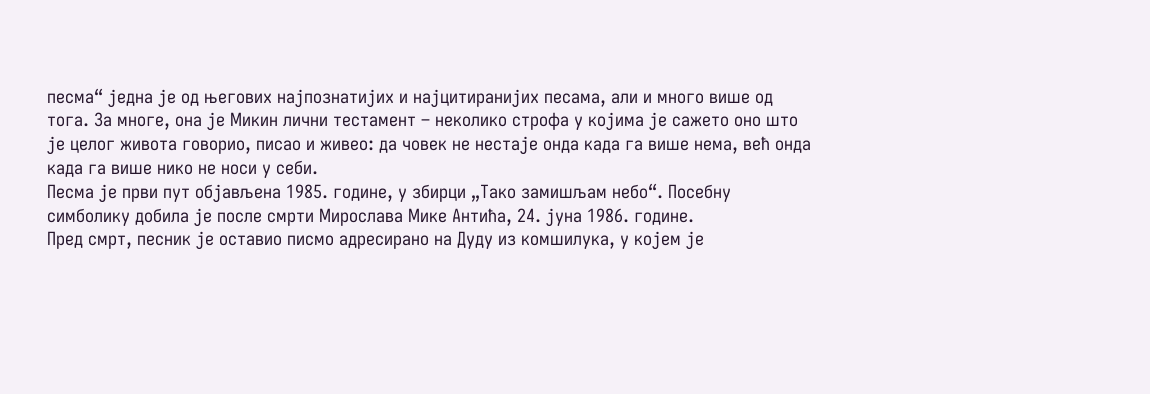песма“ једна је од његових најпознатијих и најцитиранијих песама, али и много више од тога. За многе, она је Микин лични тестамент – неколико строфа у којима је сажето оно што је целог живота говорио, писао и живео: да човек не нестаје онда када га више нема, већ онда када га више нико не носи у себи.
Песма је први пут објављена 1985. године, у збирци „Тако замишљам небо“. Посебну симболику добила је после смрти Мирослава Мике Антића, 24. јуна 1986. године.
Пред смрт, песник је оставио писмо адресирано на Дуду из комшилука, у којем је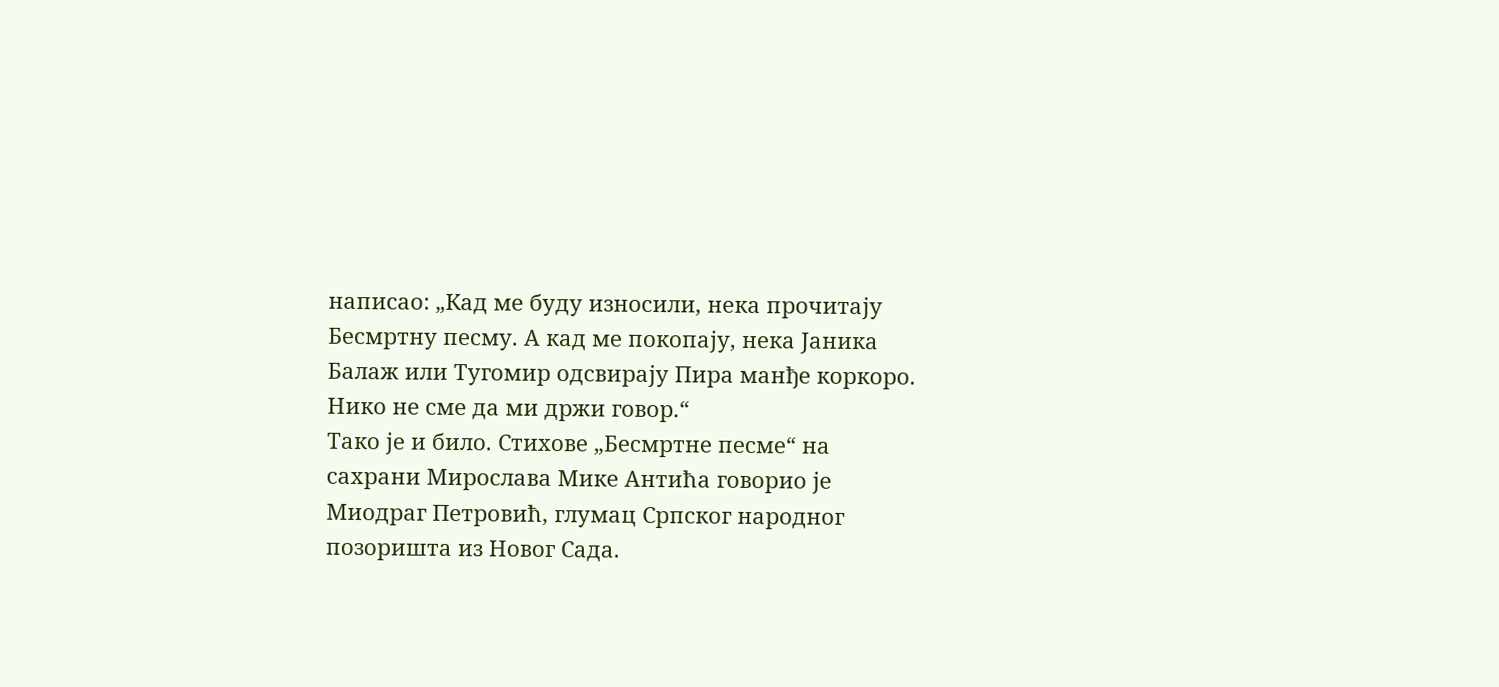написао: „Кад ме буду износили, нека прочитају Бесмртну песму. А кад ме покопају, нека Јаника Балаж или Тугомир одсвирају Пира манђе коркоро. Нико не сме да ми држи говор.“
Тако је и било. Стихове „Бесмртне песме“ на сахрани Мирослава Мике Антића говорио је Миодраг Петровић, глумац Српског народног позоришта из Новог Сада.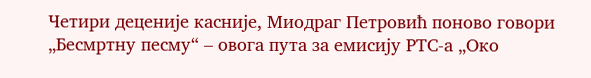Четири деценије касније, Миодраг Петровић поново говори „Бесмртну песму“ – овога пута за емисију РТС-а „Око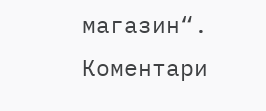магазин“.
Коментари